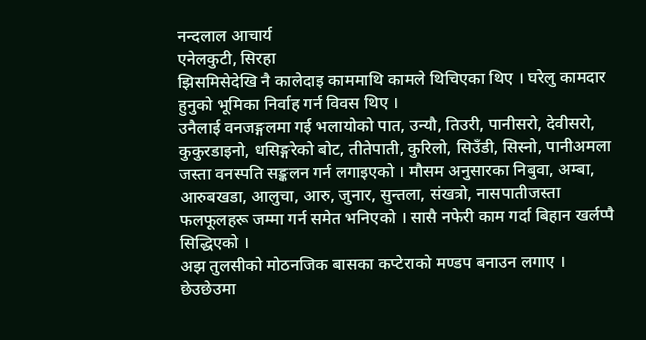नन्दलाल आचार्य
एनेलकुटी, सिरहा
झिसमिसेदेखि नै कालेदाइ काममाथि कामले थिचिएका थिए । घरेलु कामदार हुनुको भूमिका निर्वाह गर्न विवस थिए ।
उनैलाई वनजङ्गलमा गई भलायोको पात, उन्यौ, तिउरी, पानीसरो, देवीसरो, कुकुरडाइनो, धसिङ्गरेको बोट, तीतेपाती, कुरिलो, सिउँडी, सिस्नो, पानीअमला जस्ता वनस्पति सङ्कलन गर्न लगाइएको । मौसम अनुसारका निबुवा, अम्बा, आरुबखडा, आलुचा, आरु, जुनार, सुन्तला, संखत्रो, नासपातीजस्ता फलफूलहरू जम्मा गर्न समेत भनिएको । सासै नफेरी काम गर्दा बिहान खर्लप्पै सिद्धिएको ।
अझ तुलसीको मोठनजिक बासका कप्टेराको मण्डप बनाउन लगाए । छेउछेउमा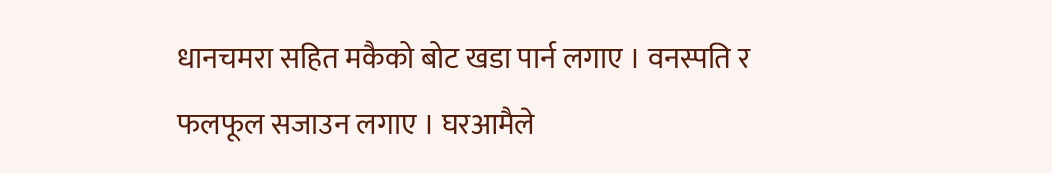धानचमरा सहित मकैको बोट खडा पार्न लगाए । वनस्पति र फलफूल सजाउन लगाए । घरआमैले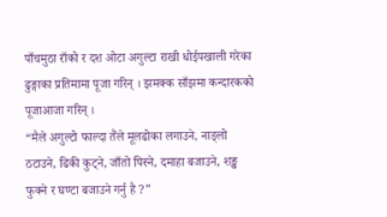पाँचमुठा राँको र दश ओटा अगुल्टा राखी धोईपखाली गरेका ढुङ्गाका प्रतिमामा पूजा गरिन् । झमक्क साँझमा कन्दारकको पूजाआजा गरिन् ।
“मैले अगुल्टो फाल्दा तैंले मूलढोका लगाउने, नाङ्लो ठटाउने, ढिकी कुट्ने, जाँतो पिस्ने, दमाहा बजाउने, शङ्ख फुक्ने र घण्टा बजाउने गर्नु है ?”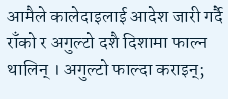आमैले कालेदाइलाई आदेश जारी गर्दै राँको र अगुल्टो दशै दिशामा फाल्न थालिन् । अगुल्टो फाल्दा कराइन्;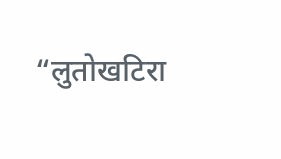“लुतोखटिरा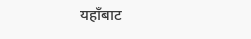यहाँबाट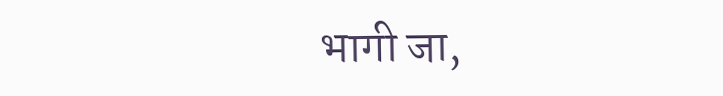भागी जा,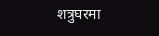शत्रुघरमा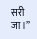सरी जा ।”